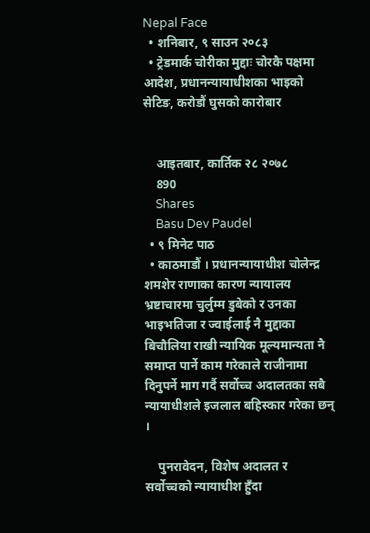Nepal Face
  • शनिबार, ९ साउन २०८३
  • ट्रेडमार्क चोरीका मुद्दाः चोरकै पक्षमा आदेश, प्रधानन्यायाधीशका भाइको सेटिङ, करोडौं घुसको कारोबार


    आइतबार, कार्तिक २८ २०७८
    890
    Shares
    Basu Dev Paudel
  • ९ मिनेट पाठ
  • काठमाडौं । प्रधानन्यायाधीश चोलेन्द्र शमशेर राणाका कारण न्यायालय भ्रष्टाचारमा चुर्लुम्म डुबेको र उनका भाइभतिजा र ज्वाईलाई नै मुद्दाका बिचौलिया राखी न्यायिक मूल्यमान्यता नै समाप्त पार्ने काम गरेकाले राजीनामा दिनुपर्ने माग गर्दै सर्वोच्च अदालतका सबै न्यायाधीशले इजलाल बहिस्कार गरेका छन् ।

    पुनरावेदन, विशेष अदालत र सर्वोच्चको न्यायाधीश हुँदा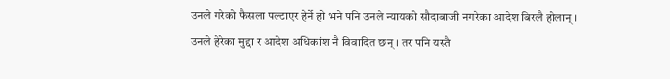उनले गरेको फैसला पल्टाएर हेर्ने हो भने पनि उनले न्यायको सौदाबाजी नगरेका आदेश बिरलै होलान् । उनले हेरेका मुद्दा र आदेश अधिकांश नै विवादित छन् । तर पनि यस्तै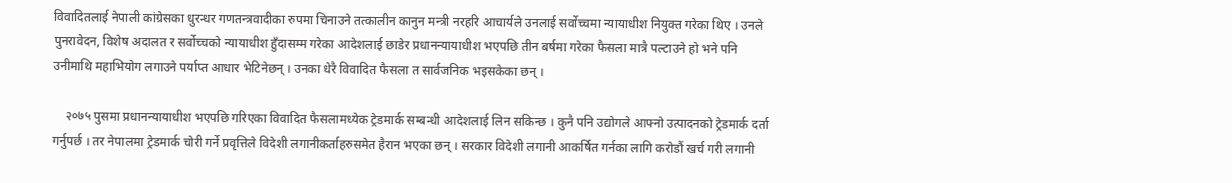विवादितलाई नेपाली कांग्रेसका धुरन्धर गणतन्त्रवादीका रुपमा चिनाउने तत्कालीन कानुन मन्त्री नरहरि आचार्यले उनलाई सर्वोच्चमा न्यायाधीश नियुक्त गरेका थिए । उनले पुनरावेदन, विशेष अदालत र सर्वोच्चको न्यायाधीश हुँदासम्म गरेका आदेशलाई छाडेर प्रधानन्यायाधीश भएपछि तीन बर्षमा गरेका फैसला मात्रै पल्टाउने हो भने पनि उनीमाथि महाभियोग लगाउने पर्याप्त आधार भेटिनेछन् । उनका धेरै विवादित फैसला त सार्वजनिक भइसकेका छन् ।

    २०७५ पुसमा प्रधानन्यायाधीश भएपछि गरिएका विवादित फैसलामध्येक ट्रेडमार्क सम्बन्धी आदेशलाई लिन सकिन्छ । कुनै पनि उद्योगले आफ्नो उत्पादनको ट्रेडमार्क दर्ता गर्नुपर्छ । तर नेपालमा ट्रेडमार्क चोरी गर्ने प्रवृत्तिले विदेशी लगानीकर्ताहरुसमेत हैरान भएका छन् । सरकार विदेशी लगानी आकर्षित गर्नका लागि करोडौं खर्च गरी लगानी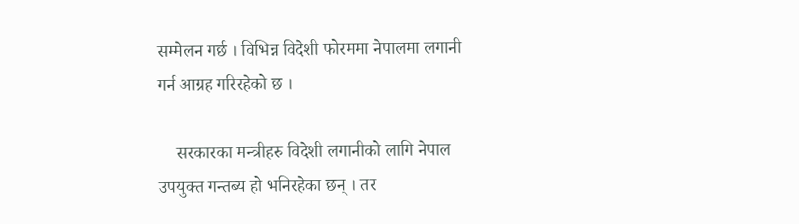सम्मेलन गर्छ । विभिन्न विदेशी फोरममा नेपालमा लगानी गर्न आग्रह गरिरहेको छ ।

    सरकारका मन्त्रीहरु विदेशी लगानीको लागि नेपाल उपयुक्त गन्तब्य हो भनिरहेका छन् । तर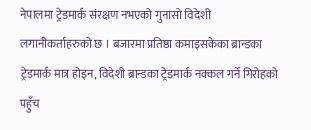नेपालमा ट्रेडमार्क संरक्षण नभएको गुनासो विदेशी लगानीकर्ताहरुको छ । बजारमा प्रतिष्ठा कमाइसकेका ब्रान्डका ट्रेडमार्क मात्र होइन, विदेशी ब्रान्डका ट्रेडमार्क नक्कल गर्ने गिरोहको पहुँच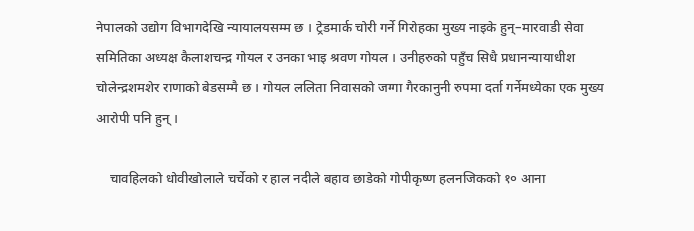नेपालको उद्योग विभागदेखि न्यायालयसम्म छ । ट्रेडमार्क चोरी गर्ने गिरोहका मुख्य नाइके हुन्–मारवाडी सेवा समितिका अध्यक्ष कैलाशचन्द्र गोयल र उनका भाइ श्रवण गोयल । उनीहरुको पहुँच सिधै प्रधानन्यायाधीश चोलेन्द्रशमशेर राणाको बेडसम्मै छ । गोयल ललिता निवासको जग्गा गैरकानुनी रुपमा दर्ता गर्नेमध्येका एक मुख्य आरोपी पनि हुन् ।

    चावहिलको धोवीखोलाले चर्चेको र हाल नदीले बहाव छाडेको गोपीकृष्ण हलनजिकको १० आना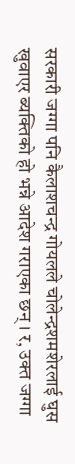सरकारी जग्गा पनि कैलाशचन्द्र गोयलले चोलेन्द्रशमशेरलाई घुस खुवाएर ब्यक्तिको हो भन्ने आदेश गराएका छन् । र, उक्त जग्गा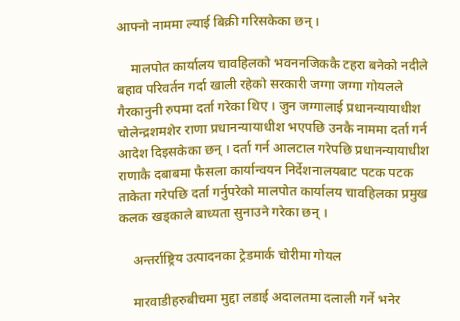आफ्नो नाममा ल्याई बिक्री गरिसकेका छन् ।

    मालपोत कार्यालय चावहिलको भवननजिककै टहरा बनेको नदीले बहाव परिवर्तन गर्दा खाली रहेको सरकारी जग्गा जग्गा गोयलले गैरकानुनी रुपमा दर्ता गरेका थिए । जुन जग्गालाई प्रधानन्यायाधीश चोलेन्द्रशमशेर राणा प्रधानन्यायाधीश भएपछि उनकै नाममा दर्ता गर्न आदेश दिइसकेका छन् । दर्ता गर्न आलटाल गरेपछि प्रधानन्यायाधीश राणाकै दबाबमा फैसला कार्यान्वयन निर्देशनालयबाट पटक पटक ताकेता गरेपछि दर्ता गर्नुपरेको मालपोत कार्यालय चावहिलका प्रमुख कलक खड्काले बाध्यता सुनाउने गरेका छन् ।

    अन्तर्राष्ट्रिय उत्पादनका ट्रेडमार्क चोरीमा गोयल

    मारवाडीहरुबीचमा मुद्दा लडाई अदालतमा दलाली गर्ने भनेर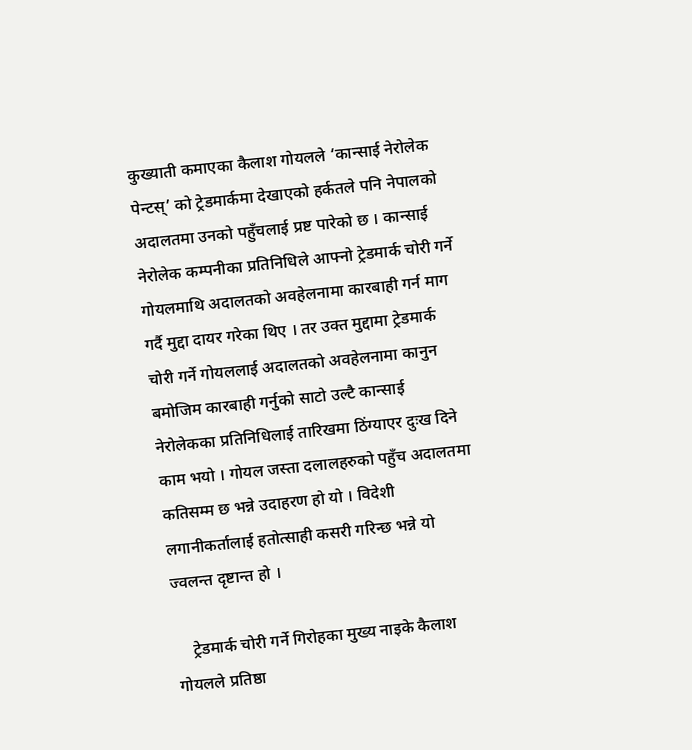कुख्याती कमाएका कैलाश गोयलले ‘कान्साई नेरोलेक पेन्टस्’ को ट्रेडमार्कमा देखाएको हर्कतले पनि नेपालको अदालतमा उनको पहुँचलाई प्रष्ट पारेको छ । कान्साई नेरोलेक कम्पनीका प्रतिनिधिले आफ्नो ट्रेडमार्क चोरी गर्ने गोयलमाथि अदालतको अवहेलनामा कारबाही गर्न माग गर्दै मुद्दा दायर गरेका थिए । तर उक्त मुद्दामा ट्रेडमार्क चोरी गर्ने गोयललाई अदालतको अवहेलनामा कानुन बमोजिम कारबाही गर्नुको साटो उल्टै कान्साई नेरोलेकका प्रतिनिधिलाई तारिखमा ठिंग्याएर दुःख दिने काम भयो । गोयल जस्ता दलालहरुको पहुँच अदालतमा कतिसम्म छ भन्ने उदाहरण हो यो । विदेशी लगानीकर्तालाई हतोत्साही कसरी गरिन्छ भन्ने यो ज्वलन्त दृष्टान्त हो ।

    ट्रेडमार्क चोरी गर्ने गिरोहका मुख्य नाइके कैलाश गोयलले प्रतिष्ठा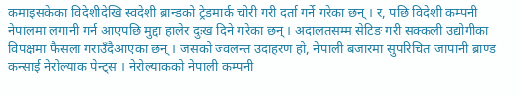कमाइसकेका विदेशीदेखि स्वदेशी ब्रान्डको ट्रेडमार्क चोरी गरी दर्ता गर्ने गरेका छन् । र, पछि विदेशी कम्पनी नेपालमा लगानी गर्न आएपछि मुद्दा हालेर दुःख दिने गरेका छन् । अदालतसम्म सेटिङ गरी सक्कली उद्योगीका विपक्षमा फैसला गराउँदैआएका छन् । जसको ज्वलन्त उदाहरण हो, नेपाली बजारमा सुपरिचित जापानी ब्राण्ड कन्साई नेरोल्याक पेन्ट्स । नेरोल्याकको नेपाली कम्पनी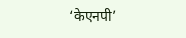‘केएनपी’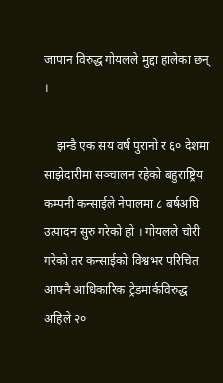जापान विरुद्ध गोयलले मुद्दा हालेका छन् ।

    झन्डै एक सय वर्ष पुरानो र ६० देशमा साझेदारीमा सञ्चालन रहेको बहुराष्ट्रिय कम्पनी कन्साईले नेपालमा ८ बर्षअघि उत्पादन सुरु गरेको हो । गोयलले चोरी गरेको तर कन्साईको विश्वभर परिचित आफ्नै आधिकारिक ट्रेडमार्कविरुद्ध अहिले २०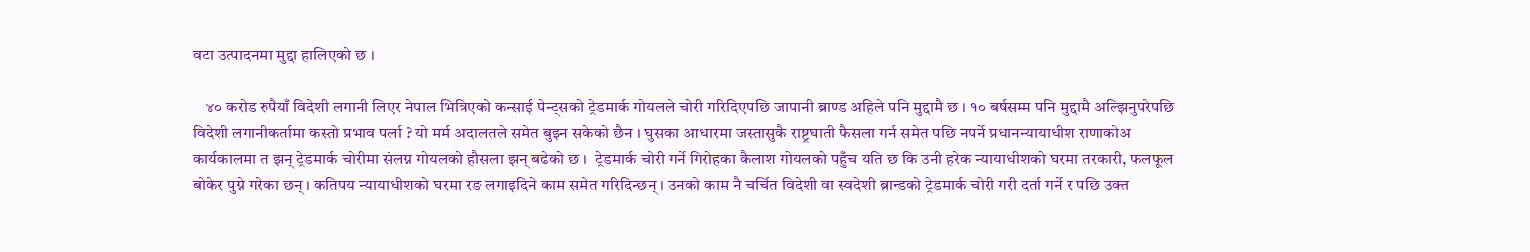वटा उत्पादनमा मुद्दा हालिएको छ ।

    ४० करोड रुपैयाँ विदेशी लगानी लिएर नेपाल भित्रिएको कन्साई पेन्ट्सको ट्रेडमार्क गोयलले चोरी गरिदिएपछि जापानी ब्राण्ड अहिले पनि मुद्दामै छ । १० बर्षसम्म पनि मुद्दामै अल्झिनुपरेपछि विदेशी लगानीकर्तामा कस्तो प्रभाव पर्ला ? यो मर्म अदालतले समेत बुझ्न सकेको छैन । घुसका आधारमा जस्तासुकै राष्ट्रघाती फैसला गर्न समेत पछि नपर्ने प्रधानन्यायाधीश राणाकोअ कार्यकालमा त झन् ट्रेडमार्क चोरीमा संलग्न गोयलको हौसला झन् बढेको छ ।  ट्रेडमार्क चोरी गर्ने गिरोहका कैलाश गोयलको पहुँच यति छ कि उनी हरेक न्यायाधीशको घरमा तरकारी, फलफूल बोकेर पुग्ने गरेका छन् । कतिपय न्यायाधीशको घरमा रङ लगाइदिने काम समेत गरिदिन्छन् । उनको काम नै चर्चित विदेशी वा स्वदेशी ब्रान्डको ट्रेडमार्क चोरी गरी दर्ता गर्ने र पछि उक्त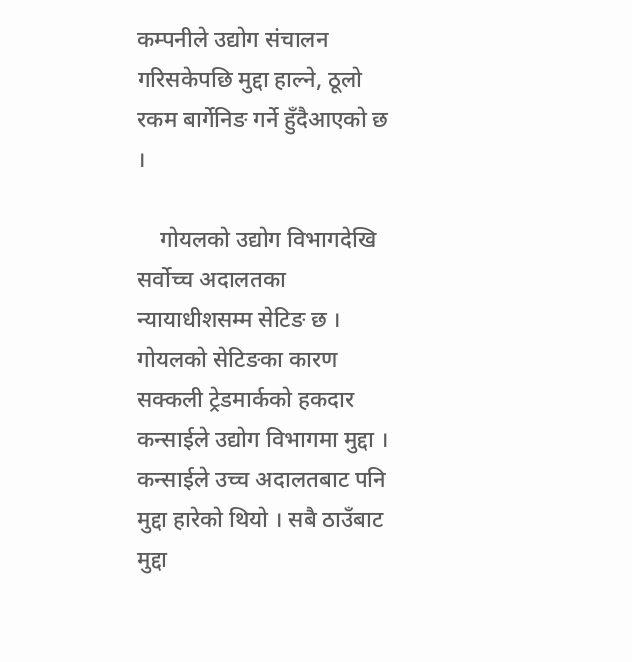कम्पनीले उद्योग संचालन गरिसकेपछि मुद्दा हाल्ने, ठूलो रकम बार्गेनिङ गर्ने हुँदैआएको छ ।

    गोयलको उद्योग विभागदेखि सर्वोच्च अदालतका न्यायाधीशसम्म सेटिङ छ । गोयलको सेटिङका कारण सक्कली ट्रेडमार्कको हकदार कन्साईले उद्योग विभागमा मुद्दा । कन्साईले उच्च अदालतबाट पनि मुद्दा हारेको थियो । सबै ठाउँबाट मुद्दा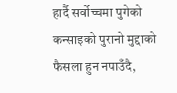हार्दै सर्वोच्चमा पुगेको कन्साइको पुरानो मुद्दाको फैसला हुन नपाउँदै,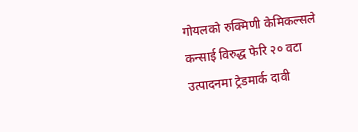गोयलको रुक्मिणी केमिकल्सले कन्साई विरुद्ध फेरि २० वटा उत्पादनमा ट्रेडमार्क दावी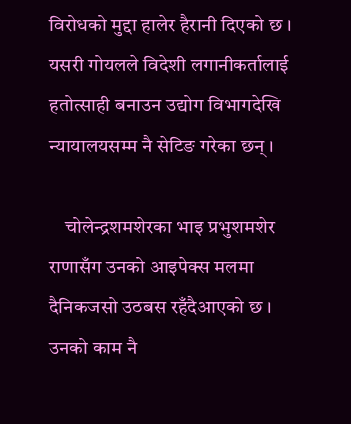विरोधको मुद्दा हालेर हैरानी दिएको छ । यसरी गोयलले विदेशी लगानीकर्तालाई हतोत्साही बनाउन उद्योग विभागदेखि न्यायालयसम्म नै सेटिङ गरेका छन् ।

    चोलेन्द्रशमशेरका भाइ प्रभुशमशेर राणासँग उनको आइपेक्स मलमा दैनिकजसो उठबस रहँदैआएको छ । उनको काम नै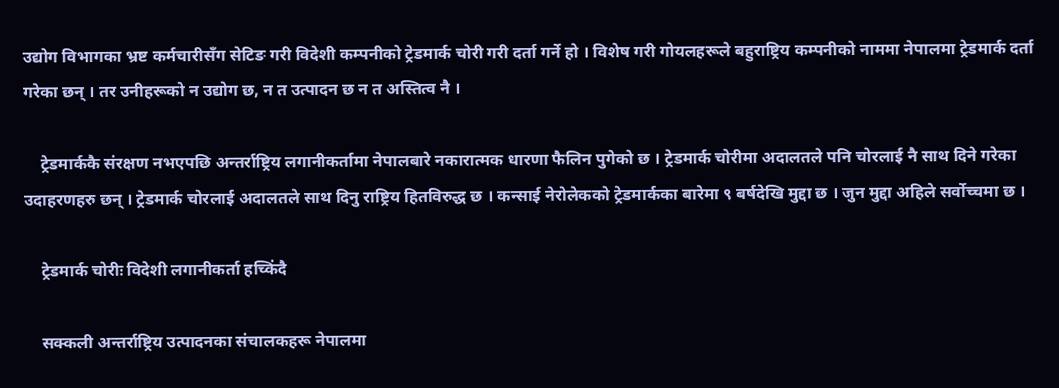उद्योग विभागका भ्रष्ट कर्मचारीसँग सेटिङ गरी विदेशी कम्पनीको ट्रेडमार्क चोरी गरी दर्ता गर्ने हो । विशेष गरी गोयलहरूले बहुराष्ट्रिय कम्पनीको नाममा नेपालमा ट्रेडमार्क दर्ता गरेका छन् । तर उनीहरूको न उद्योग छ, न त उत्पादन छ न त अस्तित्व नै ।

    ट्रेडमार्ककै संरक्षण नभएपछि अन्तर्राष्ट्रिय लगानीकर्तामा नेपालबारे नकारात्मक धारणा फैलिन पुगेको छ । ट्रेडमार्क चोरीमा अदालतले पनि चोरलाई नै साथ दिने गरेका उदाहरणहरु छन् । ट्रेडमार्क चोरलाई अदालतले साथ दिनु राष्ट्रिय हितविरुद्ध छ । कन्साई नेरोलेकको ट्रेडमार्कका बारेमा ९ बर्षदेखि मुद्दा छ । जुन मुद्दा अहिले सर्वोच्चमा छ ।

    ट्रेडमार्क चोरीः विदेशी लगानीकर्ता हच्किंदै

    सक्कली अन्तर्राष्ट्रिय उत्पादनका संचालकहरू नेपालमा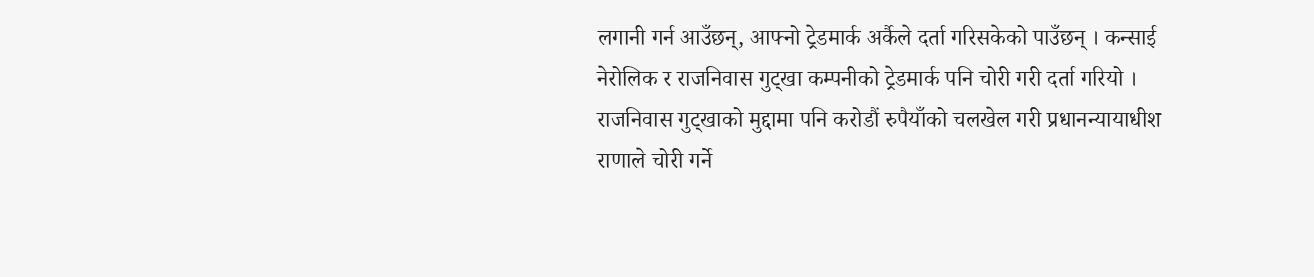लगानी गर्न आउँछन्, आफ्नो ट्रेडमार्क अर्कैले दर्ता गरिसकेको पाउँछन् । कन्साई नेरोलिक र राजनिवास गुट्खा कम्पनीको ट्रेडमार्क पनि चोरी गरी दर्ता गरियो । राजनिवास गुट्खाको मुद्दामा पनि करोडौं रुपैयाँको चलखेल गरी प्रधानन्यायाधीश राणाले चोरी गर्ने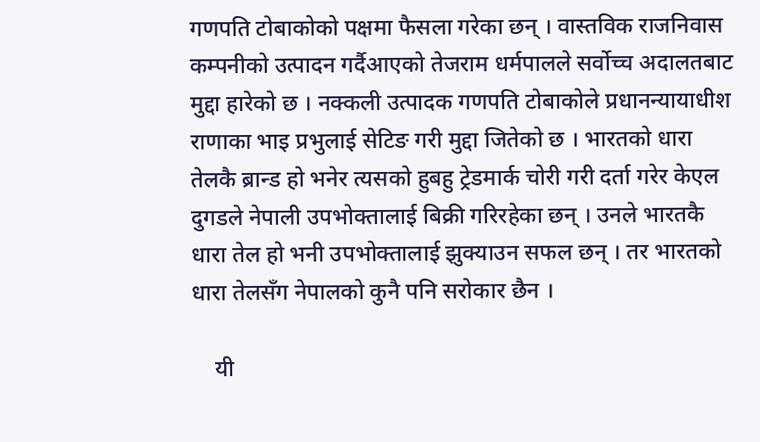गणपति टोबाकोको पक्षमा फैसला गरेका छन् । वास्तविक राजनिवास कम्पनीको उत्पादन गर्दैआएको तेजराम धर्मपालले सर्वोच्च अदालतबाट मुद्दा हारेको छ । नक्कली उत्पादक गणपति टोबाकोले प्रधानन्यायाधीश राणाका भाइ प्रभुलाई सेटिङ गरी मुद्दा जितेको छ । भारतको धारा तेलकै ब्रान्ड हो भनेर त्यसको हुबहु ट्रेडमार्क चोरी गरी दर्ता गरेर केएल दुगडले नेपाली उपभोक्तालाई बिक्री गरिरहेका छन् । उनले भारतकै धारा तेल हो भनी उपभोक्तालाई झुक्याउन सफल छन् । तर भारतको धारा तेलसँग नेपालको कुनै पनि सरोकार छैन ।

    यी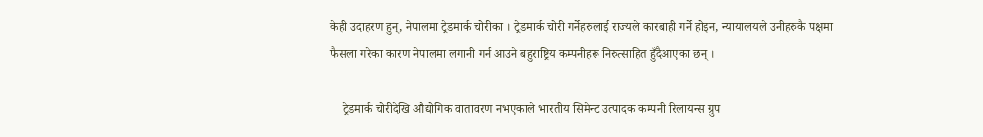केही उदाहरण हुन्, नेपालमा ट्रेडमार्क चोरीका । ट्रेडमार्क चोरी गर्नेहरुलाई राज्यले कारबाही गर्ने होइन, न्यायालयले उनीहरुकै पक्षमा फैसला गरेका कारण नेपालमा लगानी गर्न आउने बहुराष्ट्रिय कम्पनीहरू निरुत्साहित हुँदैआएका छन् ।

    ट्रेडमार्क चोरीदेखि औद्योगिक वातावरण नभएकाले भारतीय सिमेन्ट उत्पादक कम्पनी रिलायन्स ग्रुप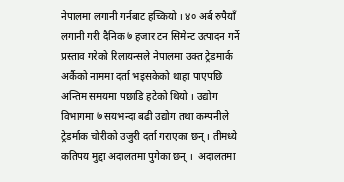नेपालमा लगानी गर्नबाट हच्कियो । ४० अर्ब रुपैयाँ लगानी गरी दैनिक ७ हजार टन सिमेन्ट उत्पादन गर्ने प्रस्ताव गरेको रिलायन्सले नेपालमा उक्त ट्रेडमार्क अर्कैको नाममा दर्ता भइसकेको थाहा पाएपछि अन्तिम समयमा पछाडि हटेको थियो । उद्योग विभागमा ७ सयभन्दा बढी उद्योग तथा कम्पनीले ट्रेडर्माक चोरीको उजुरी दर्ता गराएका छन् । तीमध्ये कतिपय मुद्दा अदालतमा पुगेका छन् ।  अदालतमा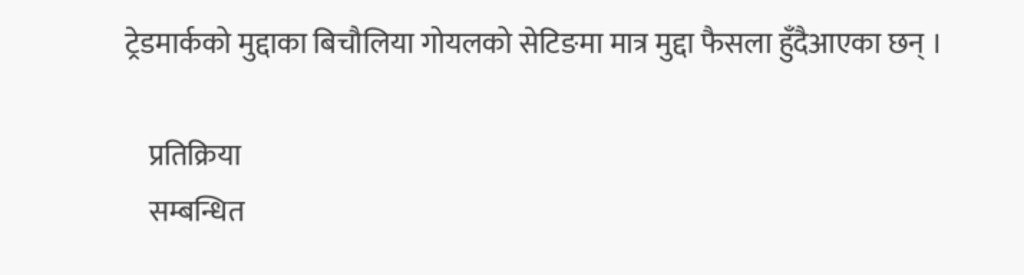ट्रेडमार्कको मुद्दाका बिचौलिया गोयलको सेटिङमा मात्र मुद्दा फैसला हुँदैआएका छन् ।

    प्रतिक्रिया
    सम्बन्धित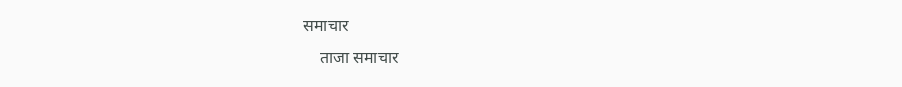समाचार
    ताजा समाचार